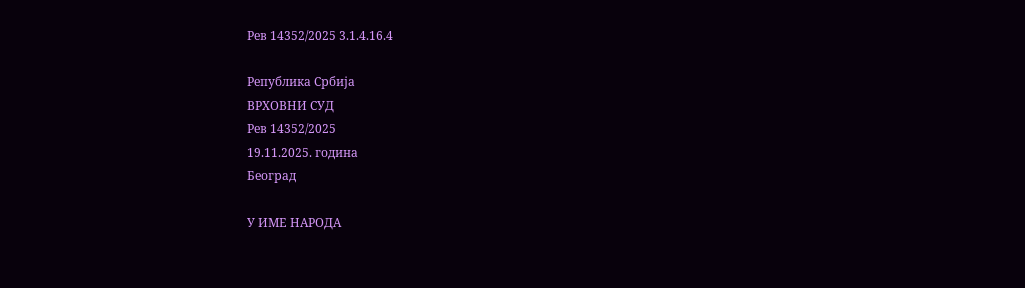Рев 14352/2025 3.1.4.16.4

Република Србија
ВРХОВНИ СУД
Рев 14352/2025
19.11.2025. година
Београд

У ИМЕ НАРОДА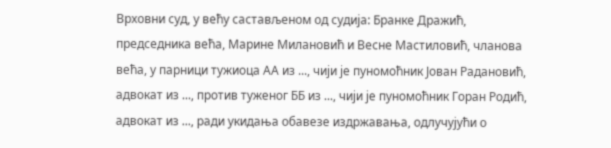Врховни суд, у већу састављеном од судија: Бранке Дражић, председника већа, Марине Милановић и Весне Мастиловић, чланова већа, у парници тужиоца АА из ..., чији је пуномоћник Јован Радановић, адвокат из ..., против туженог ББ из ..., чији је пуномоћник Горан Родић, адвокат из ..., ради укидања обавезе издржавања, одлучујући о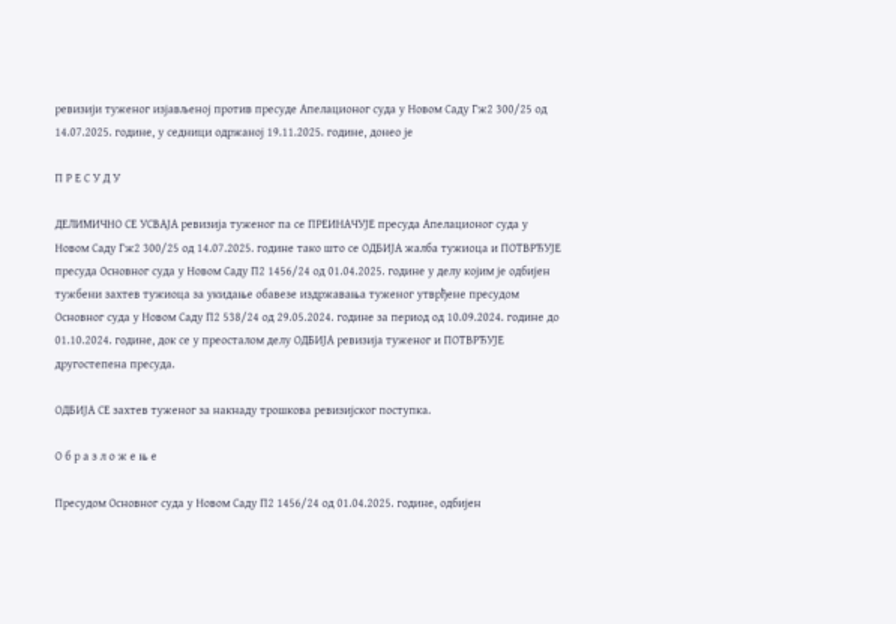ревизији туженог изјављеној против пресуде Апелационог суда у Новом Саду Гж2 300/25 од 14.07.2025. године, у седници одржаној 19.11.2025. године, донео је

П Р Е С У Д У

ДЕЛИМИЧНО СЕ УСВАЈА ревизија туженог па се ПРЕИНАЧУЈЕ пресуда Апелационог суда у Новом Саду Гж2 300/25 од 14.07.2025. године тако што се ОДБИЈА жалба тужиоца и ПОТВРЂУЈЕ пресуда Основног суда у Новом Саду П2 1456/24 од 01.04.2025. године у делу којим је одбијен тужбени захтев тужиоца за укидање обавезе издржавања туженог утврђене пресудом Основног суда у Новом Саду П2 538/24 од 29.05.2024. године за период од 10.09.2024. године до 01.10.2024. године, док се у преосталом делу ОДБИЈА ревизија туженог и ПОТВРЂУЈЕ другостепена пресуда.

ОДБИЈА СЕ захтев туженог за накнаду трошкова ревизијског поступка.

О б р а з л о ж е њ е

Пресудом Основног суда у Новом Саду П2 1456/24 од 01.04.2025. године, одбијен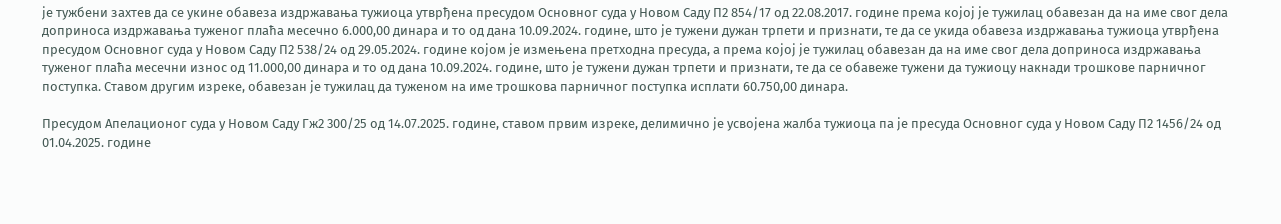је тужбени захтев да се укине обавеза издржавања тужиоца утврђена пресудом Основног суда у Новом Саду П2 854/17 од 22.08.2017. године према којој је тужилац обавезан да на име свог дела доприноса издржавања туженог плаћа месечно 6.000,00 динара и то од дана 10.09.2024. године, што је тужени дужан трпети и признати, те да се укида обавеза издржавања тужиоца утврђена пресудом Основног суда у Новом Саду П2 538/24 од 29.05.2024. године којом је измењена претходна пресуда, а према којој је тужилац обавезан да на име свог дела доприноса издржавања туженог плаћа месечни износ од 11.000,00 динара и то од дана 10.09.2024. године, што је тужени дужан трпети и признати, те да се обавеже тужени да тужиоцу накнади трошкове парничног поступка. Ставом другим изреке, обавезан је тужилац да туженом на име трошкова парничног поступка исплати 60.750,00 динара.

Пресудом Апелационог суда у Новом Саду Гж2 300/25 од 14.07.2025. године, ставом првим изреке, делимично је усвојена жалба тужиоца па је пресуда Основног суда у Новом Саду П2 1456/24 од 01.04.2025. године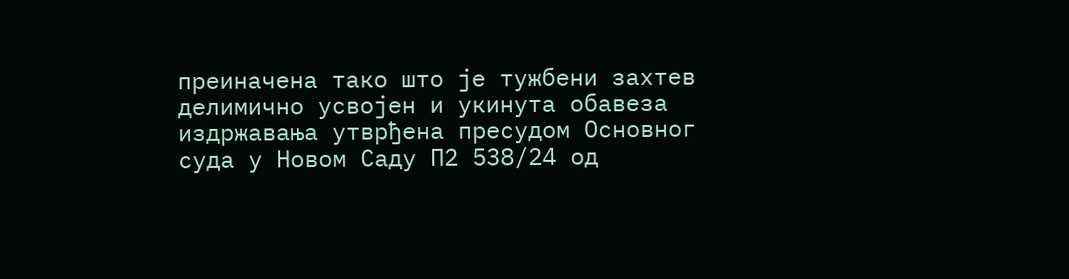преиначена тако што је тужбени захтев делимично усвојен и укинута обавеза издржавања утврђена пресудом Основног суда у Новом Саду П2 538/24 од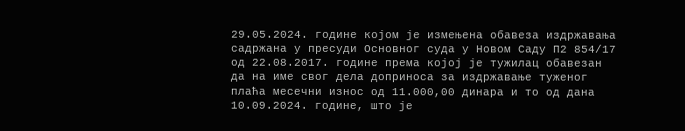29.05.2024. године којом је измењена обавеза издржавања садржана у пресуди Основног суда у Новом Саду П2 854/17 од 22.08.2017. године према којој је тужилац обавезан да на име свог дела доприноса за издржавање туженог плаћа месечни износ од 11.000,00 динара и то од дана 10.09.2024. године, што је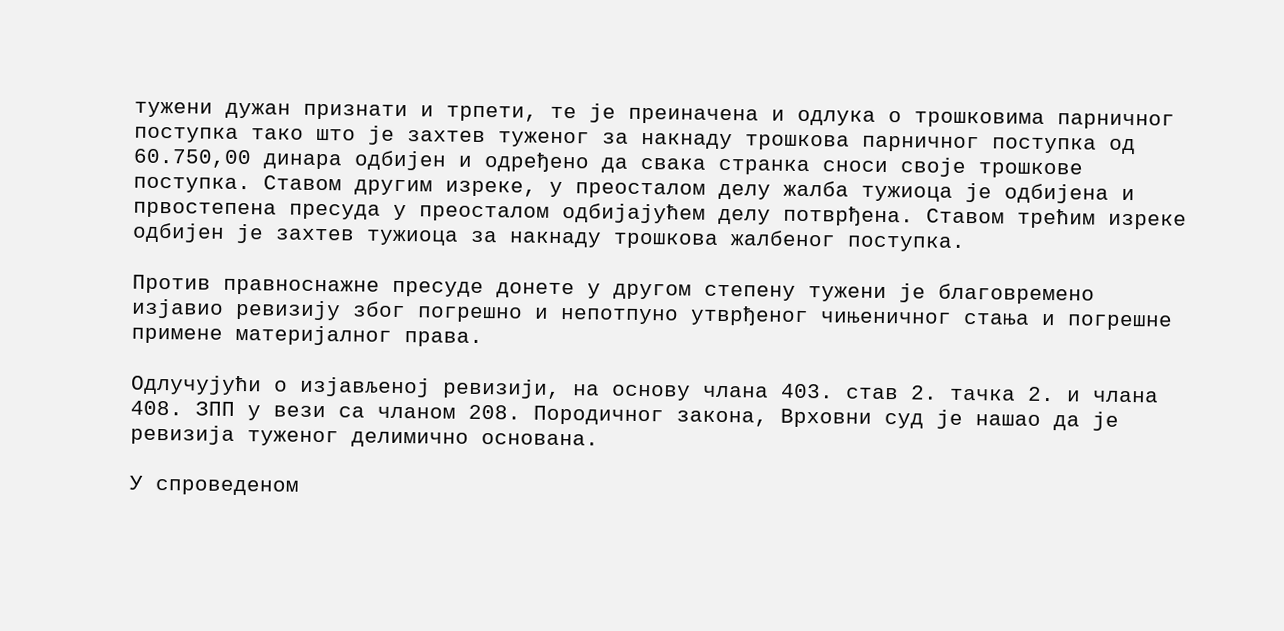тужени дужан признати и трпети, те је преиначена и одлука о трошковима парничног поступка тако што је захтев туженог за накнаду трошкова парничног поступка од 60.750,00 динара одбијен и одређено да свака странка сноси своје трошкове поступка. Ставом другим изреке, у преосталом делу жалба тужиоца је одбијена и првостепена пресуда у преосталом одбијајућем делу потврђена. Ставом трећим изреке одбијен је захтев тужиоца за накнаду трошкова жалбеног поступка.

Против правноснажне пресуде донете у другом степену тужени је благовремено изјавио ревизију због погрешно и непотпуно утврђеног чињеничног стања и погрешне примене материјалног права.

Одлучујући о изјављеној ревизији, на основу члана 403. став 2. тачка 2. и члана 408. ЗПП у вези са чланом 208. Породичног закона, Врховни суд је нашао да је ревизија туженог делимично основана.

У спроведеном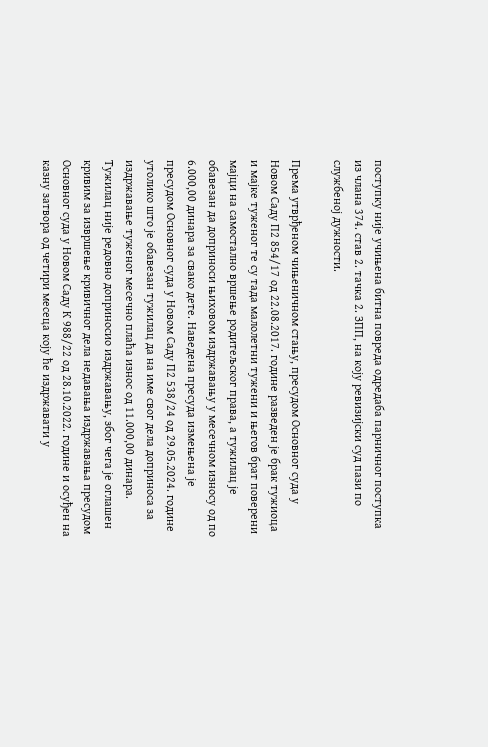поступку није учињена битна повреда одредаба парничног поступка из члана 374. став 2. тачка 2. ЗПП, на коју ревизијски суд пази по службеној дужности.

Према утврђеном чињеничном стању, пресудом Основног суда у Новом Саду П2 854/17 од 22.08.2017. године разведен је брак тужиоца и мајке туженог те су тада малолетни тужени и његов брат поверени мајци на самостално вршење родитељског права, а тужилац је обавезан да доприноси њиховом издржавању у месечном износу од по 6.000,00 динара за свако дете. Наведена пресуда измењена је пресудом Основног суда у Новом Саду П2 538/24 од 29.05.2024. године утолико што је обавезан тужилац да на име свог дела доприноса за издржавање туженог месечно плаћа износ од 11.000,00 динара. Тужилац није редовно доприносио издржавању, због чега је оглашен кривим за извршење кривичног дела недавања издржавања пресудом Основног суда у Новом Саду К 988/22 од 28.10.2022. године и осуђен на казну затвора од четири месеца коју ће издржавати у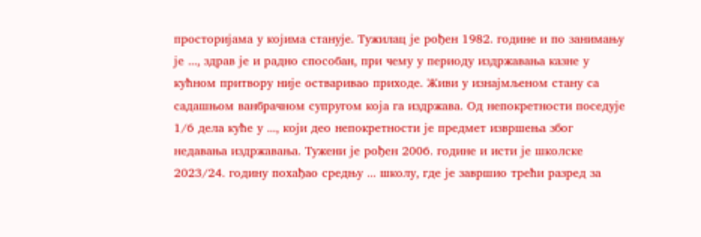просторијама у којима станује. Тужилац је рођен 1982. године и по занимању је ..., здрав је и радно способан, при чему у периоду издржавања казне у кућном притвору није остваривао приходе. Живи у изнајмљеном стану са садашњом ванбрачном супругом која га издржава. Од непокретности поседује 1/6 дела куће у ..., који део непокретности је предмет извршења због недавања издржавања. Тужени је рођен 2006. године и исти је школске 2023/24. годину похађао средњу ... школу, где је завршио трећи разред за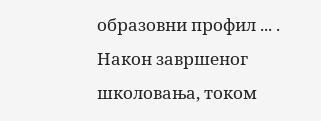образовни профил ... . Након завршеног школовања, током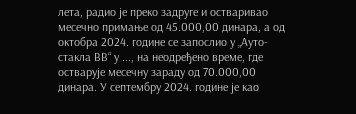лета, радио је преко задруге и остваривао месечно примање од 45.000,00 динара, а од октобра 2024. године се запослио у „Ауто-стакла ВВ“ у ..., на неодређено време, где остварује месечну зараду од 70.000,00 динара. У септембру 2024. године је као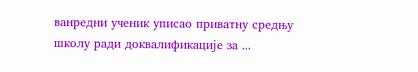ванредни ученик уписао приватну средњу школу ради доквалификације за ...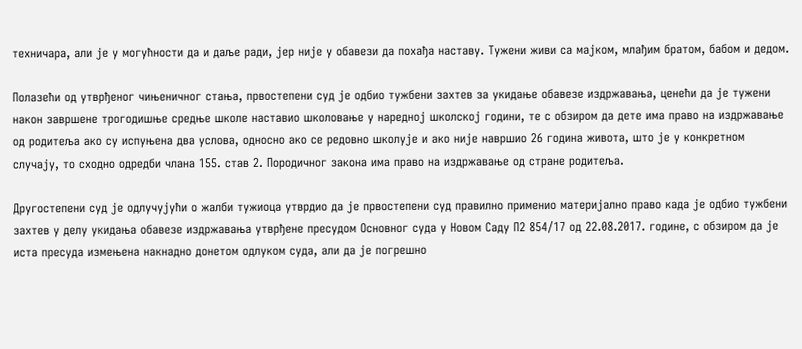техничара, али је у могућности да и даље ради, јер није у обавези да похађа наставу. Тужени живи са мајком, млађим братом, бабом и дедом.

Полазећи од утврђеног чињеничног стања, првостепени суд је одбио тужбени захтев за укидање обавезе издржавања, ценећи да је тужени након завршене трогодишње средње школе наставио школовање у наредној школској години, те с обзиром да дете има право на издржавање од родитеља ако су испуњена два услова, односно ако се редовно школује и ако није навршио 26 година живота, што је у конкретном случају, то сходно одредби члана 155. став 2. Породичног закона има право на издржавање од стране родитеља.

Другостепени суд је одлучујући о жалби тужиоца утврдио да је првостепени суд правилно применио материјално право када је одбио тужбени захтев у делу укидања обавезе издржавања утврђене пресудом Основног суда у Новом Саду П2 854/17 од 22.08.2017. године, с обзиром да је иста пресуда измењена накнадно донетом одлуком суда, али да је погрешно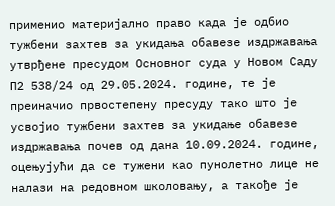применио материјално право када је одбио тужбени захтев за укидања обавезе издржавања утврђене пресудом Основног суда у Новом Саду П2 538/24 од 29.05.2024. године, те је преиначио првостепену пресуду тако што је усвојио тужбени захтев за укидање обавезе издржавања почев од дана 10.09.2024. године, оцењујући да се тужени као пунолетно лице не налази на редовном школовању, а такође је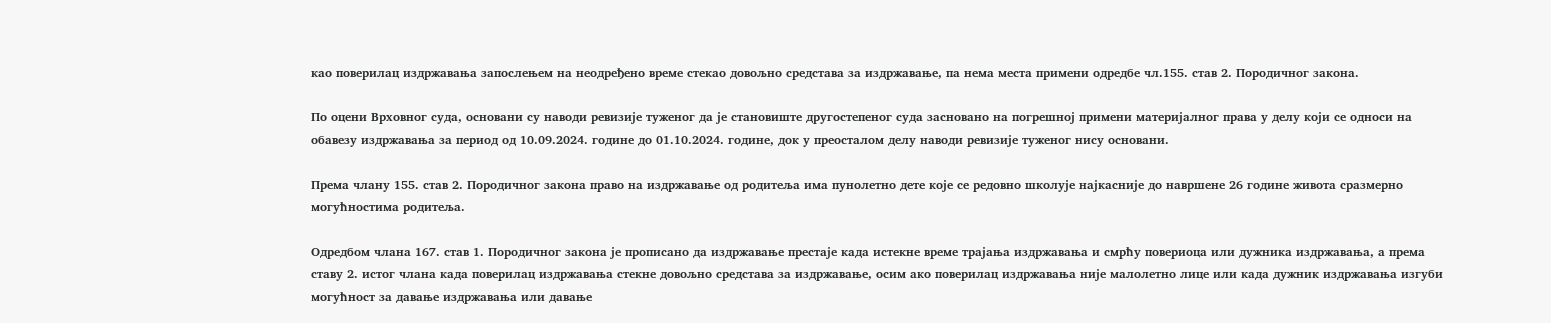као поверилац издржавања запослењем на неодређено време стекао довољно средстава за издржавање, па нема места примени одредбе чл.155. став 2. Породичног закона.

По оцени Врховног суда, основани су наводи ревизије туженог да је становиште другостепеног суда засновано на погрешној примени материјалног права у делу који се односи на обавезу издржавања за период од 10.09.2024. године до 01.10.2024. године, док у преосталом делу наводи ревизије туженог нису основани.

Према члану 155. став 2. Породичног закона право на издржавање од родитеља има пунолетно дете које се редовно школује најкасније до навршене 26 године живота сразмерно могућностима родитеља.

Одредбом члана 167. став 1. Породичног закона је прописано да издржавање престаје када истекне време трајања издржавања и смрћу повериоца или дужника издржавања, а према ставу 2. истог члана када поверилац издржавања стекне довољно средстава за издржавање, осим ако поверилац издржавања није малолетно лице или када дужник издржавања изгуби могућност за давање издржавања или давање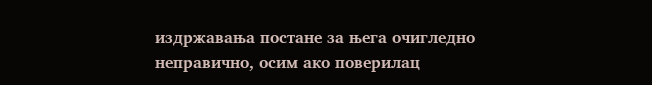издржавања постане за њега очигледно неправично, осим ако поверилац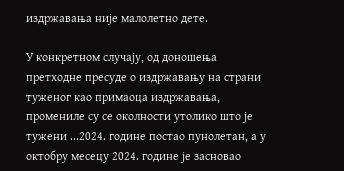издржавања није малолетно дете.

У конкретном случају, од доношења претходне пресуде о издржавању на страни туженог као примаоца издржавања, промениле су се околности утолико што је тужени ...2024. године постао пунолетан, а у октобру месецу 2024. године је засновао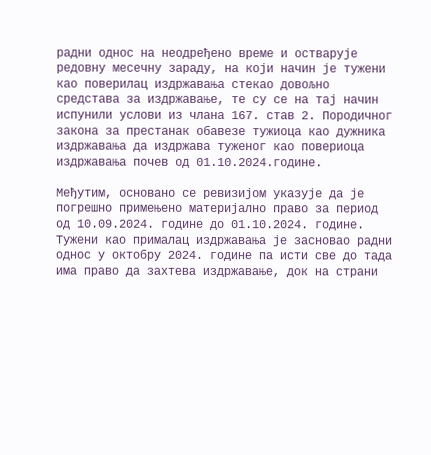радни однос на неодређено време и остварује редовну месечну зараду, на који начин је тужени као поверилац издржавања стекао довољно средстава за издржавање, те су се на тај начин испунили услови из члана 167. став 2. Породичног закона за престанак обавезе тужиоца као дужника издржавања да издржава туженог као повериоца издржавања почев од 01.10.2024.године.

Међутим, основано се ревизијом указује да је погрешно примењено материјално право за период од 10.09.2024. године до 01.10.2024. године. Тужени као прималац издржавања је засновао радни однос у октобру 2024. године па исти све до тада има право да захтева издржавање, док на страни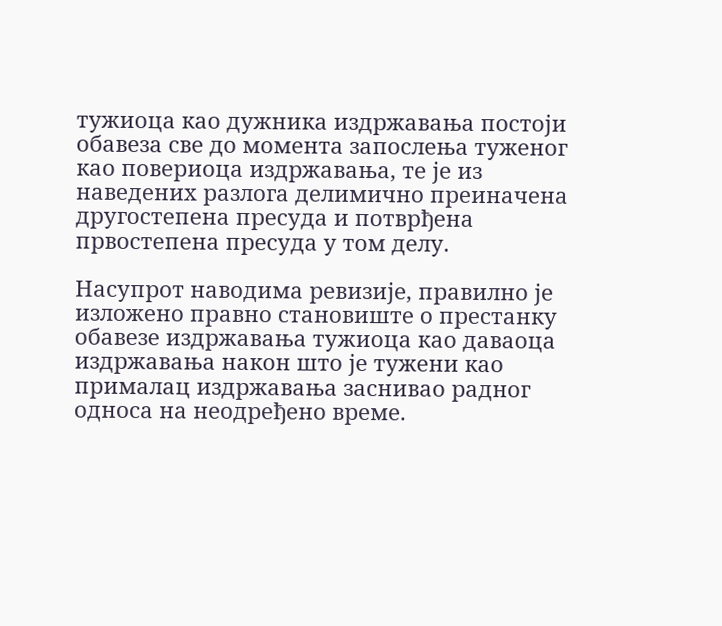тужиоца као дужника издржавања постоји обавеза све до момента запослења туженог као повериоца издржавања, те је из наведених разлога делимично преиначена другостепена пресуда и потврђена првостепена пресуда у том делу.

Насупрот наводима ревизије, правилно је изложено правно становиште о престанку обавезе издржавања тужиоца као даваоца издржавања након што је тужени као прималац издржавања заснивао радног односа на неодређено време.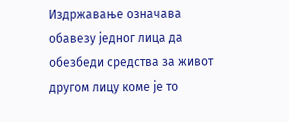Издржавање означава обавезу једног лица да обезбеди средства за живот другом лицу коме је то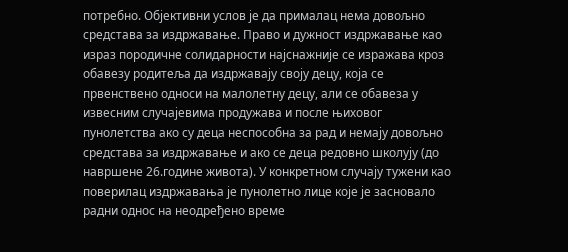потребно. Објективни услов је да прималац нема довољно средстава за издржавање. Право и дужност издржавање као израз породичне солидарности најснажније се изражава кроз обавезу родитеља да издржавају своју децу, која се првенствено односи на малолетну децу, али се обавеза у извесним случајевима продужава и после њиховог пунолетства ако су деца неспособна за рад и немају довољно средстава за издржавање и ако се деца редовно школују (до навршене 26.године живота). У конкретном случају тужени као поверилац издржавања је пунолетно лице које је засновало радни однос на неодређено време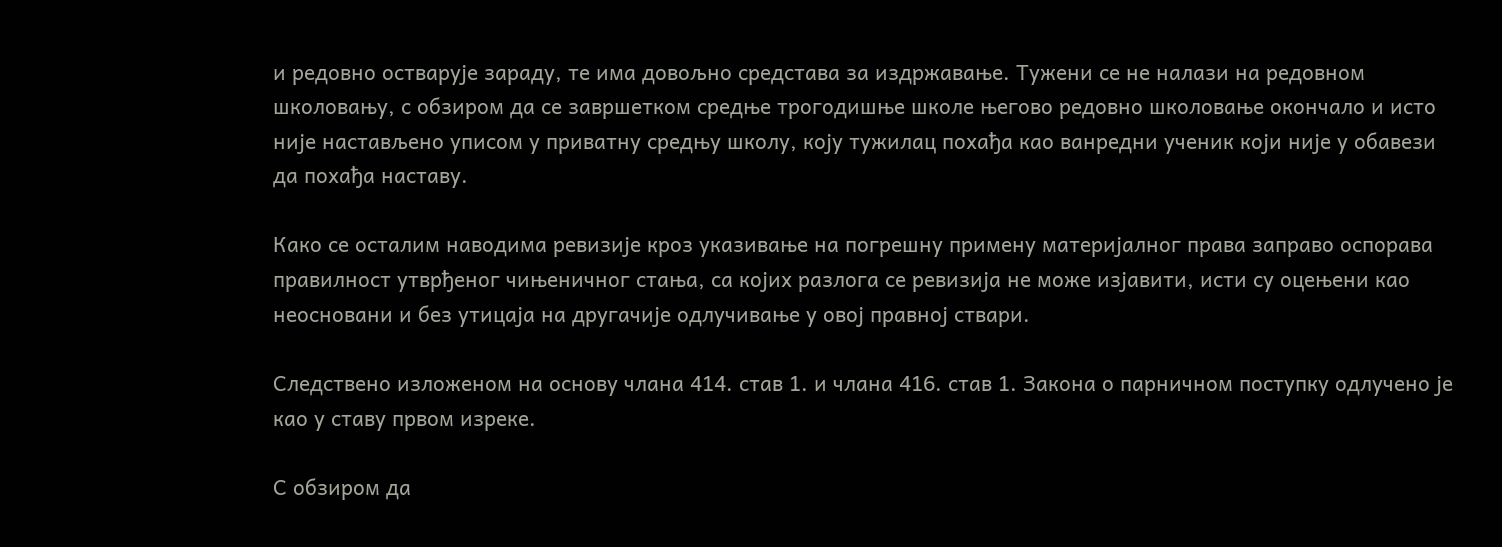и редовно остварује зараду, те има довољно средстава за издржавање. Тужени се не налази на редовном школовању, с обзиром да се завршетком средње трогодишње школе његово редовно школовање окончало и исто није настављено уписом у приватну средњу школу, коју тужилац похађа као ванредни ученик који није у обавези да похађа наставу.

Како се осталим наводима ревизије кроз указивање на погрешну примену материјалног права заправо оспорава правилност утврђеног чињеничног стања, са којих разлога се ревизија не може изјавити, исти су оцењени као неосновани и без утицаја на другачије одлучивање у овој правној ствари.

Следствено изложеном на основу члана 414. став 1. и члана 416. став 1. Закона о парничном поступку одлучено је као у ставу првом изреке.

С обзиром да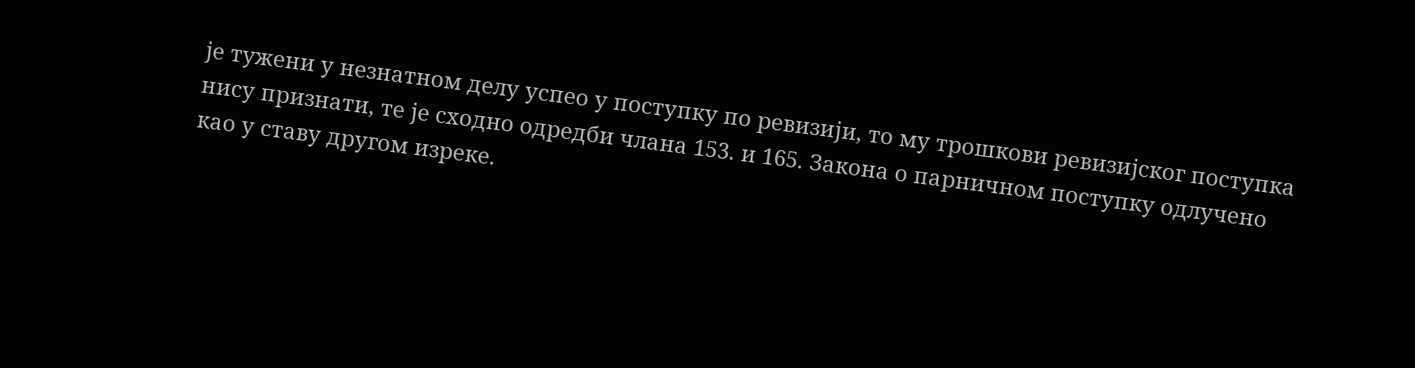је тужени у незнатном делу успео у поступку по ревизији, то му трошкови ревизијског поступка нису признати, те је сходно одредби члана 153. и 165. Закона о парничном поступку одлучено као у ставу другом изреке.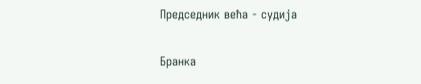Председник већа - судија

Бранка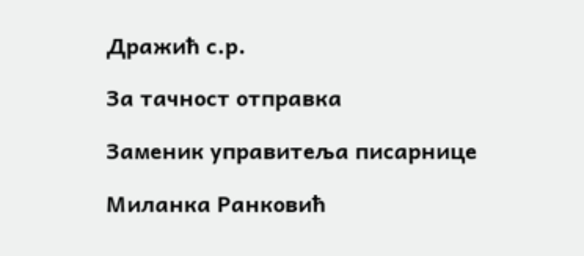Дражић с.р.

За тачност отправка

Заменик управитеља писарнице

Миланка Ранковић